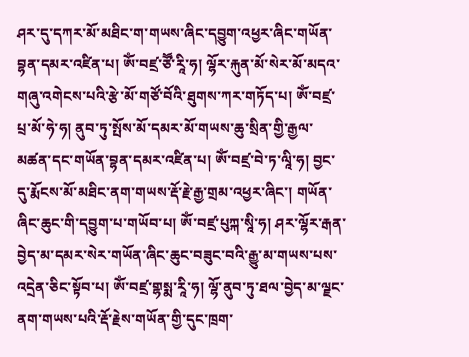ཤར་དུ་དཀར་མོ་མཐིང་ག་གཡས་ཞིང་དབྱུག་འཕྱར་ཞིང་གཡོན་བྷན་དམར་འཛིན་པ། ༀ་བཛྲ་ཙཽ་རཱི་ཧ། ལྷོར་རྐུན་མོ་སེར་མོ་མདའ་གཞུ་འགེངས་པའི་རྩེ་མོ་གཙོ་བོའི་ཐུགས་ཀར་གཏོད་པ། ༀ་བཛྲ་པྲ་མོ་ཧེ་ཧ། ནུབ་ཏུ་སྤོས་མོ་དམར་མོ་གཡས་ཆུ་སྲིན་གྱི་རྒྱལ་མཚན་དང་གཡོན་བྷན་དམར་འཛིན་པ། ༀ་བཛྲ་བེ་ཏ་ལཱི་ཧ། བྱང་དུ་རྨོངས་མོ་མཐིང་ནག་གཡས་རྡོ་རྗེ་རྒྱ་གྲམ་འཕྱར་ཞིང་། གཡོན་ཞིང་ཆུང་གི་དབྱུག་པ་གཡོབ་པ། ༀ་བཛྲ་པུཀྐ་སཱི་ཧ། ཤར་ལྷོར་རྒན་བྱེད་མ་དམར་སེར་གཡོན་ཞིང་ཆུང་བཟུང་བའི་རྒྱུ་མ་གཡས་པས་འདྲེན་ཅིང་སྟོབ་པ། ༀ་བཛྲ་གྷསྨ་རཱི་ཧ། ལྷོ་ནུབ་ཏུ་ཐལ་བྱེད་མ་ལྗང་ནག་གཡས་པའི་རྡོ་རྗེས་གཡོན་གྱི་དུང་ཁྲག་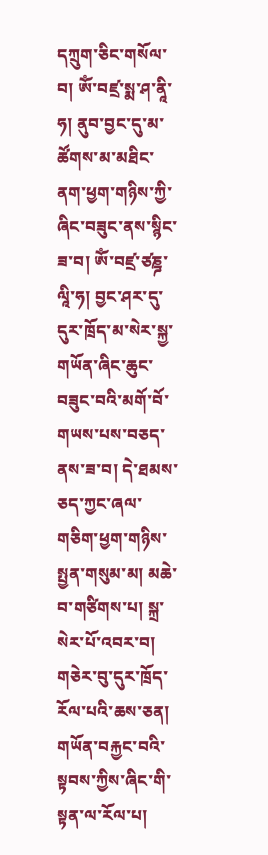དཀྲུག་ཅིང་གསོལ་བ། ༀ་བཛྲ་སྨ་ཤ་ནཱི་ཧ། ནུབ་བྱང་དུ་མ་ཚོགས་མ་མཐིང་ནག་ཕྱག་གཉིས་ཀྱི་ཞིང་བཟུང་ནས་སྙིང་ཟ་བ། ༀ་བཛྲ་ཙཎྜ་ལཱི་ཧ། བྱང་ཤར་དུ་དུར་ཁྲོད་མ་སེར་སྐྱ་གཡོན་ཞིང་ཆུང་བཟུང་བའི་མགོ་བོ་གཡས་པས་བཅད་ནས་ཟ་བ། དེ་ཐམས་ཅད་ཀྱང་ཞལ་གཅིག་ཕྱག་གཉིས་སྤྱན་གསུམ་མ། མཆེ་བ་གཙིགས་པ། སྐྲ་སེར་པོ་འབར་བ། གཅེར་བུ་དུར་ཁྲོད་རོལ་པའི་ཆས་ཅན། གཡོན་བརྐྱང་བའི་སྟབས་ཀྱིས་ཞིང་གི་སྟན་ལ་རོལ་པ།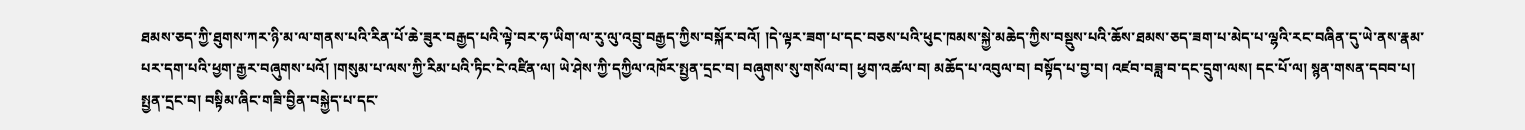ཐམས་ཅད་ཀྱི་ཐུགས་ཀར་ཉི་མ་ལ་གནས་པའི་རིན་པོ་ཆེ་ཟུར་བརྒྱད་པའི་ལྟེ་བར་ཧ་ཡིག་ལ་རུ་ལུ་འབྲུ་བརྒྱད་ཀྱིས་བསྐོར་བའོ། །དེ་ལྟར་ཟག་པ་དང་བཅས་པའི་ཕུང་ཁམས་སྐྱེ་མཆེད་ཀྱིས་བསྡུས་པའི་ཆོས་ཐམས་ཅད་ཟག་པ་མེད་པ་ལྷའི་རང་བཞིན་དུ་ཡེ་ནས་རྣམ་པར་དག་པའི་ཕྱག་རྒྱར་བཞུགས་པའོ། །གསུམ་པ་ལས་ཀྱི་རིམ་པའི་ཏིང་ངེ་འཛིན་ལ། ཡེ་ཤེས་ཀྱི་དཀྱིལ་འཁོར་སྤྱན་དྲང་བ། བཞུགས་སུ་གསོལ་བ། ཕྱག་འཚལ་བ། མཆོད་པ་འབུལ་བ། བསྟོད་པ་བྱ་བ། འཛབ་བཟླ་བ་དང་དྲུག་ལས། དང་པོ་ལ། སྙན་གསན་དབབ་པ། སྤྱན་དྲང་བ། བསྟིམ་ཞིང་གཟི་བྱིན་བསྐྱེད་པ་དང་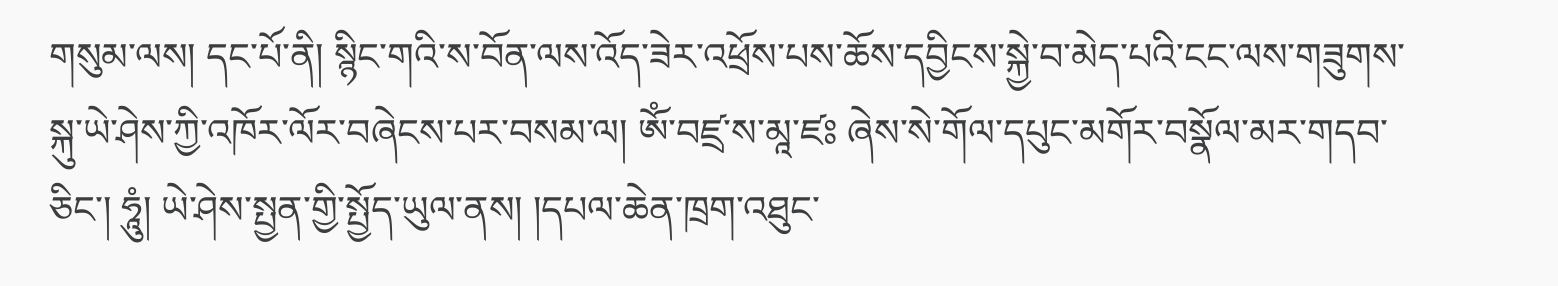གསུམ་ལས། དང་པོ་ནི། སྙིང་གའི་ས་བོན་ལས་འོད་ཟེར་འཕྲོས་པས་ཆོས་དབྱིངས་སྐྱེ་བ་མེད་པའི་ངང་ལས་གཟུགས་སྐུ་ཡེ་ཤེས་ཀྱི་འཁོར་ལོར་བཞེངས་པར་བསམ་ལ། ༀ་བཛྲ་ས་མཱ་ཛཿ ཞེས་སེ་གོལ་དཔུང་མགོར་བསྣོལ་མར་གདབ་ཅིང་། ཧཱུཾ། ཡེ་ཤེས་སྤྱན་གྱི་སྤྱོད་ཡུལ་ནས། །དཔལ་ཆེན་ཁྲག་འཐུང་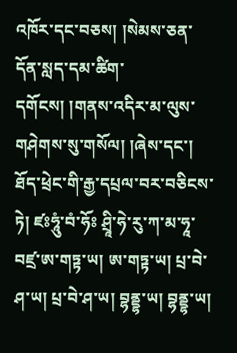འཁོར་དང་བཅས། །སེམས་ཅན་དོན་སླད་དམ་ཚིག་དགོངས། །གནས་འདིར་མ་ལུས་གཤེགས་སུ་གསོལ། །ཞེས་དང་། ཐོད་ཕྲེང་གི་རྒྱ་དཔྲལ་བར་བཅིངས་ཏེ། ཛཿཧཱུཾ་བཾ་ཧོཿ ཤྲཱི་ཧེ་རུ་ཀ་མ་ཧཱ་བཛྲ་ཨ་གཏྟ་ཡ། ཨ་གཏྟ་ཡ། པྲ་བེ་ཤ་ཡ། པྲ་བེ་ཤ་ཡ། བྷནྡྷ་ཡ། བྷནྡྷ་ཡ།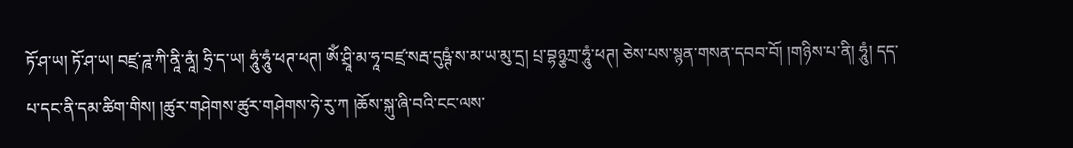ཏོ་ཤ་ཡ། ཏོ་ཤ་ཡ། བཛྲ་ཌཱ་ཀི་ནཱི་ནཱཾ། ཧྲི་ད་ཡ། ཧཱུཾ་ཧཱུཾ་ཕཊ་ཕཊ། ༀ་ཤྲཱི་མ་ཧཱ་བཛྲ་སརྦ་དུཥྚཾ་ས་མ་ཡ་མུ་དྲ། པྲ་བྷཉྩཀྲ་ཧཱུཾ་ཕཊ། ཅེས་པས་སྙན་གསན་དབབ་བོ། །གཉིས་པ་ནི། ཧཱུཾ། དད་པ་དང་ནི་དམ་ཚིག་གིས། །ཚུར་གཤེགས་ཚུར་གཤེགས་ཧེ་རུ་ཀ །ཆོས་སྐུ་ཞི་བའི་ངང་ལས་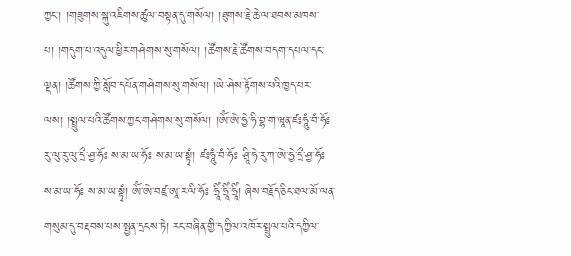ཀྱང་། །གཟུགས་སྐུ་འཇིགས་ཚུལ་བསྟན་དུ་གསོལ། །ཐུགས་རྗེ་ཆེ་ལ་ཐབས་མཁས་པ། །གདུག་པ་འདུལ་ཕྱིར་གཤེགས་སུ་གསོལ། །ཚོགས་རྗེ་ཚོགས་བདག་དཔལ་དང་ལྡན། །ཚོགས་ཀྱི་སློབ་དཔོན་གཤེགས་སུ་གསོལ། །ཡེ་ཤེས་རྟོགས་པའི་ཁྱད་པར་ལས། །སྤྲུལ་པའི་ཚོགས་ཀྱང་གཤེགས་སུ་གསོལ། །ༀ་ཨེ་ཧྱེ་ཧི་བྷ་ག་ཝཱན་ཛཿཧཱུཾ་བཾ་ཧོཿ རུ་ལུ་རུ་ལུ་དྲྀ་ཤྱ་ཧོཿ ས་མ་ཡ་ཧོཿ ས་མ་ཡ་སྟྭཾ། ཛཿཧཱུཾ་བཾ་ཧོཿ ཤྲཱི་ཧེ་རུ་ཀ་ཨེ་ཧྱེ་དྲྀ་ཤྱ་ཧོཿ ས་མ་ཡ་ཧོཿ ས་མ་ཡ་སྟྭཾ། ༀ་ཨེ་བཛྲ་ཨཱ་ར་ལི་ཧོཿ ཧྲཱིཾ་ཧྲཱིཾ་ཧྲཱིཾ། ཞེས་བརྗོད་ཅིང་ཐལ་མོ་ལན་གསུམ་དུ་བརྡབས་པས་སྤྱན་དྲངས་ཏེ། རང་བཞིན་གྱི་དཀྱིལ་འཁོར་སྤྲུལ་པའི་དཀྱིལ་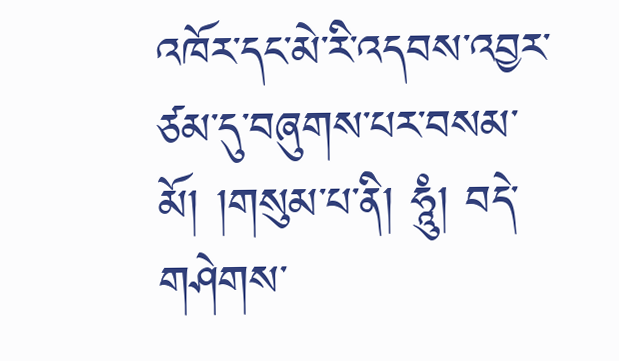འཁོར་དང་མེ་རི་འདབས་འབྱར་ཙམ་དུ་བཞུགས་པར་བསམ་མོ། །གསུམ་པ་ནི། ཧཱུཾ། བདེ་གཤེགས་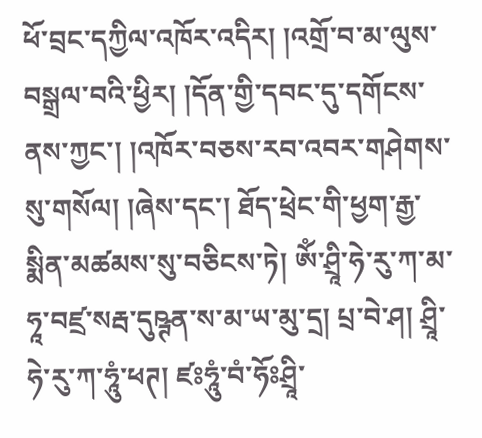ཕོ་བྲང་དཀྱིལ་འཁོར་འདིར། །འགྲོ་བ་མ་ལུས་བསྒྲལ་བའི་ཕྱིར། །དོན་གྱི་དབང་དུ་དགོངས་ནས་ཀྱང་། །འཁོར་བཅས་རབ་འབར་གཤེགས་སུ་གསོལ། །ཞེས་དང་། ཐོད་ཕྲེང་གི་ཕྱག་རྒྱ་སྨིན་མཚམས་སུ་བཅིངས་ཏེ། ༀ་ཤྲཱི་ཧེ་རུ་ཀ་མ་ཧཱ་བཛྲ་སརྦ་དུཥྚན་ས་མ་ཡ་མུ་དྲ། པྲ་བེ་ཤ། ཤྲཱི་ཧེ་རུ་ཀ་ཧཱུཾ་ཕཊ། ཛཿཧཱུཾ་བཾ་ཧོཿཤྲཱི་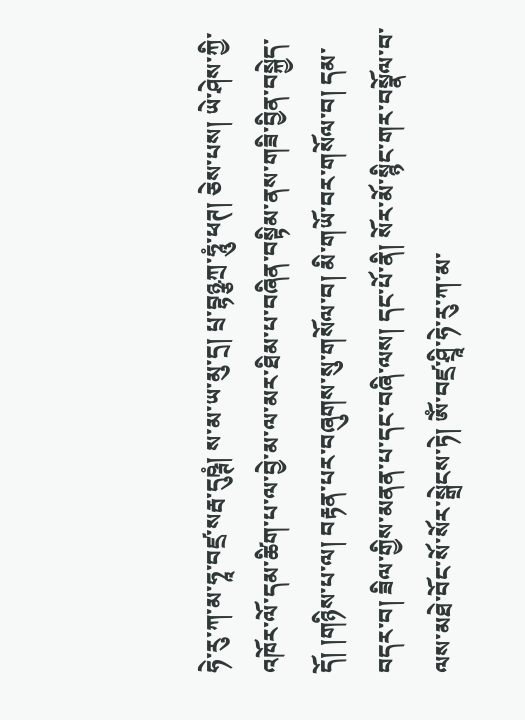ཧེ་རུ་ཀ་མ་ཧཱ་བཛྲ་སརྦ་དུཥྚཾ། ས་མ་ཡ་མུ་དྲ། པྲ་བྷཉྩཀྲ་ཧཱུཾ་ཕཊ། ཅེས་པས། ཡེ་ཤེས་ཀྱི་འཁོར་ལོ་དམ་ཚིག་པ་ལ་བྱེ་མ་ལ་མར་ཐིམ་པ་བཞིན་བསྟིམ་ནས་གཟི་བྱིན་བསྐྱེད་དོ། །གཉིས་པ་ལ། བརྟན་པར་བཞུགས་སུ་གསོལ་བ། མི་གཡོ་བར་གསོལ་བ། དམ་བདར་བ། ཟིལ་གྱིས་མནན་པ་དང་བཞི་ལས། དང་པོ་ནི། སོར་མོ་སྙིང་གར་བསྣོལ་བ་ལས་མཐེ་བོང་སོ་སོར་སྒྲེངས་ཏེ། ༀ་བཛྲ་ཤྲཱི་ཧེ་རུ་ཀ་མ་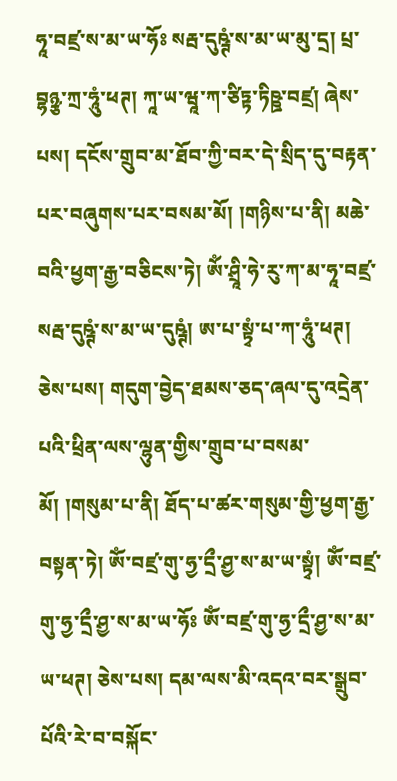ཧཱ་བཛྲ་ས་མ་ཡ་ཧོཿ སརྦ་དུཥྚཾ་ས་མ་ཡ་མུ་དྲ། པྲ་བྷཉྩ་ཀྲ་ཧཱུཾ་ཕཊ། ཀཱ་ཡ་ཝཱ་ཀ་ཙིཏྟ་ཏིཥྛ་བཛྲ། ཞེས་པས། དངོས་གྲུབ་མ་ཐོབ་ཀྱི་བར་དེ་སྲིད་དུ་བརྟན་པར་བཞུགས་པར་བསམ་མོ། །གཉིས་པ་ནི། མཆེ་བའི་ཕྱག་རྒྱ་བཅིངས་ཏེ། ༀ་ཤྲཱི་ཧེ་རུ་ཀ་མ་ཧཱ་བཛྲ་སརྦ་དུཥྚཾ་ས་མ་ཡ་དུཥྚཾ། ཨ་པ་སྟྭཾ་པ་ཀ་ཧཱུཾ་ཕཊ། ཅེས་པས། གདུག་བྱེད་ཐམས་ཅད་ཞལ་དུ་འདྲེན་པའི་ཕྲིན་ལས་ལྷུན་གྱིས་གྲུབ་པ་བསམ་མོ། །གསུམ་པ་ནི། ཐོད་པ་ཚར་གསུམ་གྱི་ཕྱག་རྒྱ་བསྟན་ཏེ། ༀ་བཛྲ་གུ་ཧྱ་དྲྀ་ཤྱ་ས་མ་ཡ་སྟྭཾ། ༀ་བཛྲ་གུ་ཧྱ་དྲྀ་ཤྱ་ས་མ་ཡ་ཧོཿ ༀ་བཛྲ་གུ་ཧྱ་དྲྀ་ཤྱ་ས་མ་ཡ་ཕཊ། ཅེས་པས། དམ་ལས་མི་འདའ་བར་སྒྲུབ་པོའི་རེ་བ་བསྐོང་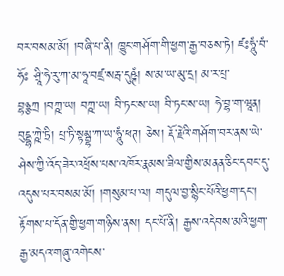བར་བསམ་མོ། །བཞི་པ་ནི། ཁྱུང་གཤོག་གི་ཕྱག་རྒྱ་བཅས་ཏེ། ཛཿཧཱུཾ་བཾ་ཧོཿ ཤྲཱི་ཧེ་རུ་ཀ་མ་ཧཱ་བཛྲ་སརྦ་དུཥྚཾ། ས་མ་ཡ་མུ་དྲ། མ་ར་པྲ་བྷཉྩཀྲ །བཀྵ་ཡ། བཀྵ་ཡ། བི་ཏང་ས་ཡ། བི་ཏང་ས་ཡ། ཧེ་བྷ་ག་ཝཱན། བུདྡྷ་ཀྵེ་ཏྲི། པྲ་ཏི་སྟམྦྷ་ཀ་ཡ་ཧཱུཾ་ཕཊ། ཅེས། རྡོ་རྗེའི་གཤོག་བར་ནས་ཡེ་ཤེས་ཀྱི་འོད་ཟེར་འཕྲོས་པས་འཁོར་རྣམས་ཟིལ་གྱིས་མནན་ཅིང་དབང་དུ་འདུས་པར་བསམ་མོ། །གསུམ་པ་ལ། གདུལ་བྱ་སྙིང་པོའི་ཕྱག་དང་། རྟོགས་པ་དོན་གྱི་ཕྱག་གཉིས་ནས། དང་པོ་ནི། རྒྱས་འདེབས་མའི་ཕྱག་རྒྱ་མདའ་གཞུ་འགེངས་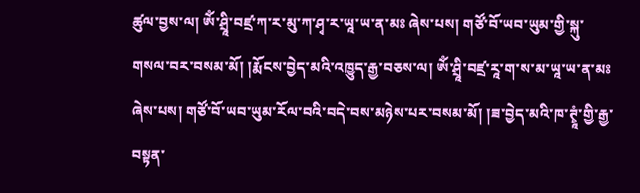ཚུལ་བྱས་ལ། ༀ་ཤྲཱི་བཛྲ་ཀ་ར་མུ་ཀ་ཤྭ་ར་ཡཱ་ཡ་ན་མཿ ཞེས་པས། གཙོ་བོ་ཡབ་ཡུམ་གྱི་སྐུ་གསལ་བར་བསམ་མོ། །རྨོངས་བྱེད་མའི་འཁྱུད་རྒྱ་བཅས་ལ། ༀ་ཤྲཱི་བཛྲ་རཱ་ག་ས་མ་ཡཱ་ཡ་ན་མཿ ཞེས་པས། གཙོ་བོ་ཡབ་ཡུམ་རོལ་བའི་བདེ་བས་མཉེས་པར་བསམ་མོ། །ཟ་བྱེད་མའི་ཁ་ཊྭཱཾ་གྱི་རྒྱ་བསྟན་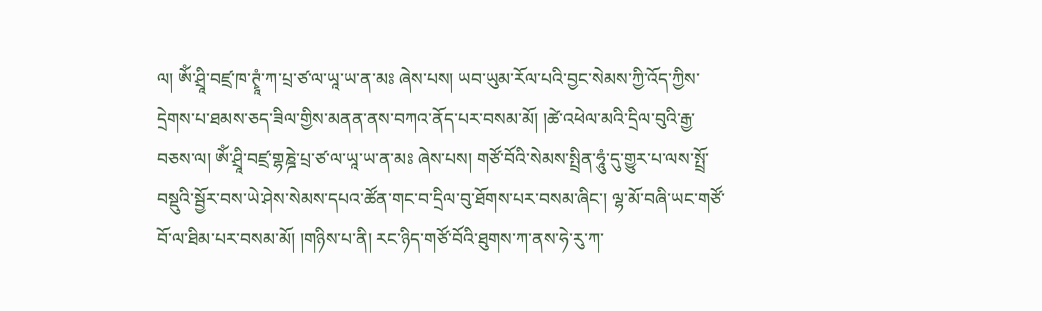ལ། ༀ་ཤྲཱི་བཛྲ་ཁ་ཊྭཱཾ་ཀ་པྲ་ཙ་ལ་ཡཱ་ཡ་ན་མཿ ཞེས་པས། ཡབ་ཡུམ་རོལ་པའི་བྱང་སེམས་ཀྱི་འོད་ཀྱིས་དྲེགས་པ་ཐམས་ཅད་ཟིལ་གྱིས་མནན་ནས་བཀའ་ནོད་པར་བསམ་མོ། །ཚེ་འཕེལ་མའི་དྲིལ་བུའི་རྒྱ་བཅས་ལ། ༀ་ཤྲཱི་བཛྲ་གྷཎྜེ་པྲ་ཙ་ལ་ཡཱ་ཡ་ན་མཿ ཞེས་པས། གཙོ་བོའི་སེམས་སྤྲིན་ཧཱུཾ་དུ་གྱུར་པ་ལས་སྤྲོ་བསྡུའི་སྦྱོར་བས་ཡེ་ཤེས་སེམས་དཔའ་ཚོན་གང་བ་དྲིལ་བུ་ཐོགས་པར་བསམ་ཞིང་། ལྷ་མོ་བཞི་ཡང་གཙོ་བོ་ལ་ཐིམ་པར་བསམ་མོ། །གཉིས་པ་ནི། རང་ཉིད་གཙོ་བོའི་ཐུགས་ཀ་ནས་ཧེ་རུ་ཀ་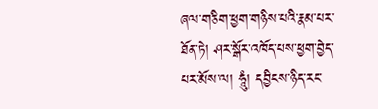ཞལ་གཅིག་ཕྱག་གཉིས་པའི་རྣམ་པར་ཐོན་ཏེ། ཤར་སྒོར་འཁོད་པས་ཕྱག་བྱེད་པར་མོས་ལ། ཧཱུཾ། དབྱིངས་ཉིད་རང་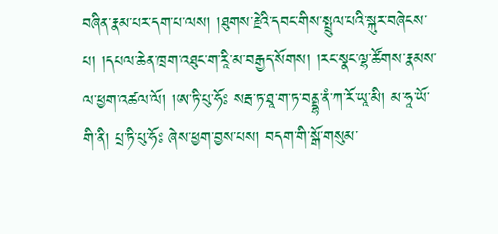བཞིན་རྣམ་པར་དག་པ་ལས། །ཐུགས་རྗེའི་དབང་གིས་སྤྲུལ་པའི་སྐུར་བཞེངས་པ། །དཔལ་ཆེན་ཁྲག་འཐུང་ག་རཱི་མ་བརྒྱད་སོགས། །རང་སྣང་ལྷ་ཚོགས་རྣམས་ལ་ཕྱག་འཚལ་ལོ། །ཨ་ཏི་པུ་ཧོཿ སརྦ་ཏ་ཐཱ་ག་ཏ་བནྡྷ་ནཾ་ཀ་རོ་ཡཱ་མི། མ་ཧཱ་ཡོ་གི་ནི། པྲ་ཏི་པུ་ཧོཿ ཞེས་ཕྱག་བྱས་པས། བདག་གི་སྒོ་གསུམ་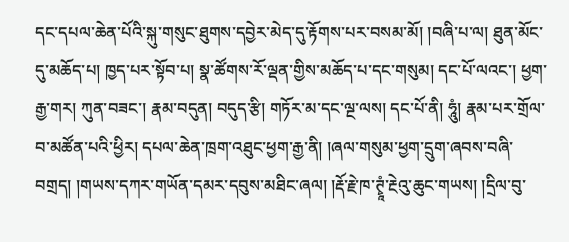དང་དཔལ་ཆེན་པོའི་སྐུ་གསུང་ཐུགས་དབྱེར་མེད་དུ་རྟོགས་པར་བསམ་མོ། །བཞི་པ་ལ། ཐུན་མོང་དུ་མཆོད་པ། ཁྱད་པར་སྟོབ་པ། སྣ་ཚོགས་རོ་ལྡན་གྱིས་མཆོད་པ་དང་གསུམ། དང་པོ་ལའང་། ཕྱག་རྒྱ་གར། ཀུན་བཟང་། རྣམ་བདུན། བདུད་རྩི། གཏོར་མ་དང་ལྔ་ལས། དང་པོ་ནི། ཧཱུཾ། རྣམ་པར་གྲོལ་བ་མཚོན་པའི་ཕྱིར། དཔལ་ཆེན་ཁྲག་འཐུང་ཕྱག་རྒྱ་ནི། །ཞལ་གསུམ་ཕྱག་དྲུག་ཞབས་བཞི་བགྲད། །གཡས་དཀར་གཡོན་དམར་དབུས་མཐིང་ཞལ། །རྡོ་རྗེ་ཁ་ཊྭཱཾ་རྔེའུ་ཆུང་གཡས། །དྲིལ་བུ་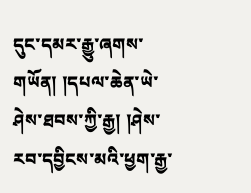དུང་དམར་རྒྱུ་ཞགས་གཡོན། །དཔལ་ཆེན་ཡེ་ཤེས་ཐབས་ཀྱི་རྒྱ། །ཤེས་རབ་དབྱིངས་མའི་ཕྱག་རྒྱ་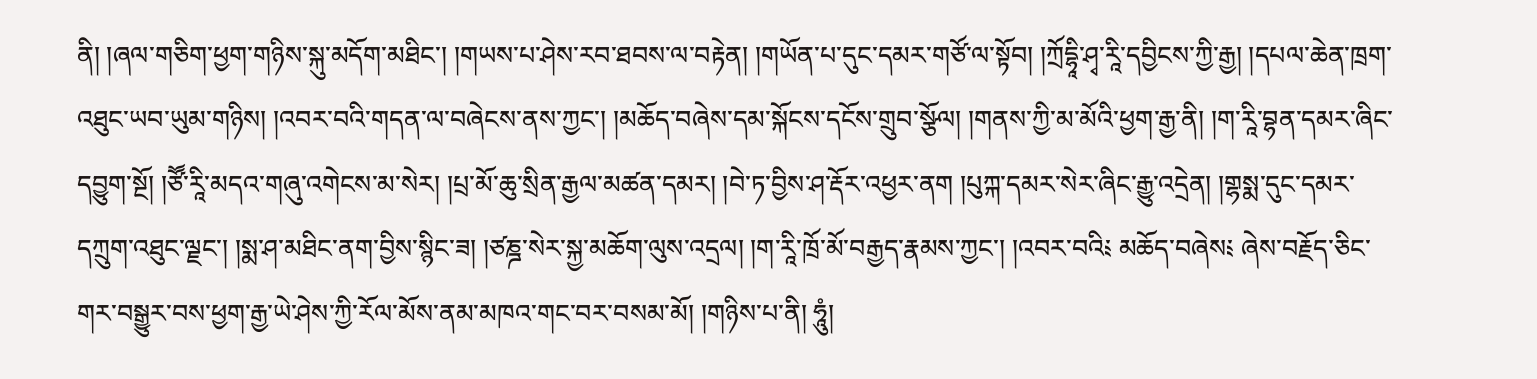ནི། །ཞལ་གཅིག་ཕྱག་གཉིས་སྐུ་མདོག་མཐིང་། །གཡས་པ་ཤེས་རབ་ཐབས་ལ་བརྟེན། །གཡོན་པ་དུང་དམར་གཙོ་ལ་སྟོབ། །ཀྲོདྷཱི་ཤྭ་རཱི་དབྱིངས་ཀྱི་རྒྱ། །དཔལ་ཆེན་ཁྲག་འཐུང་ཡབ་ཡུམ་གཉིས། །འབར་བའི་གདན་ལ་བཞེངས་ནས་ཀྱང་། །མཆོད་བཞེས་དམ་སྐོངས་དངོས་གྲུབ་སྩོལ། །གནས་ཀྱི་མ་མོའི་ཕྱག་རྒྱ་ནི། །ག་རཱི་བྷན་དམར་ཞིང་དབྱུག་སྔོ། །ཙཽ་རཱི་མདའ་གཞུ་འགེངས་མ་སེར། །པྲ་མོ་ཆུ་སྲིན་རྒྱལ་མཚན་དམར། །བེ་ཏ་བྱིས་ཤ་རྡོར་འཕྱར་ནག །པུཀྐ་དམར་སེར་ཞིང་རྒྱུ་འདྲེན། །གྷསྨ་དུང་དམར་དཀྲུག་འཐུང་ལྗང་། །སྨ་ཤ་མཐིང་ནག་བྱིས་སྙིང་ཟ། །ཙཎྜ་སེར་སྐྱ་མཆོག་ལུས་འདྲལ། །ག་རཱི་ཁྲོ་མོ་བརྒྱད་རྣམས་ཀྱང་། །འབར་བའི༴ མཆོད་བཞེས༴ ཞེས་བརྗོད་ཅིང་གར་བསྒྱུར་བས་ཕྱག་རྒྱ་ཡེ་ཤེས་ཀྱི་རོལ་མོས་ནམ་མཁའ་གང་བར་བསམ་མོ། །གཉིས་པ་ནི། ཧཱུཾ།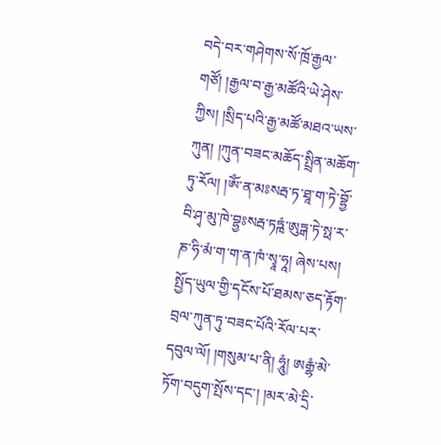བདེ་བར་གཤེགས་སོ་ཁྲོ་རྒྱལ་གཙོ། །རྒྱལ་བ་རྒྱ་མཚོའི་ཡེ་ཤེས་ཀྱིས། །སྲིད་པའི་རྒྱ་མཚོ་མཐའ་ཡས་ཀུན། །ཀུན་བཟང་མཆོད་སྤྲིན་མཆོག་ཏུ་རོལ། །ༀ་ན་མཿསརྦ་ཏ་ཐཱ་ག་ཏེ་བྷྱོ་བི་ཤྭ་མུ་ཁེ་བྷྱཿསརྦ་ཏཏྑཾ་ཨུཏྒ་ཏེ་སྥ་ར་ཎ་ཧི་མཾ་ག་ག་ན་ཁཾ་སྭཱ་ཧཱ། ཞེས་པས། སྤྱོད་ཡུལ་གྱི་དངོས་པོ་ཐམས་ཅད་རྟོག་བྲལ་ཀུན་ཏུ་བཟང་པོའི་རོལ་པར་དབུལ་ལོ། །གསུམ་པ་ནི། ཧཱུཾ། ཨརྒྷཾ་མེ་ཏོག་བདུག་སྤོས་དང་། །མར་མེ་དྲི་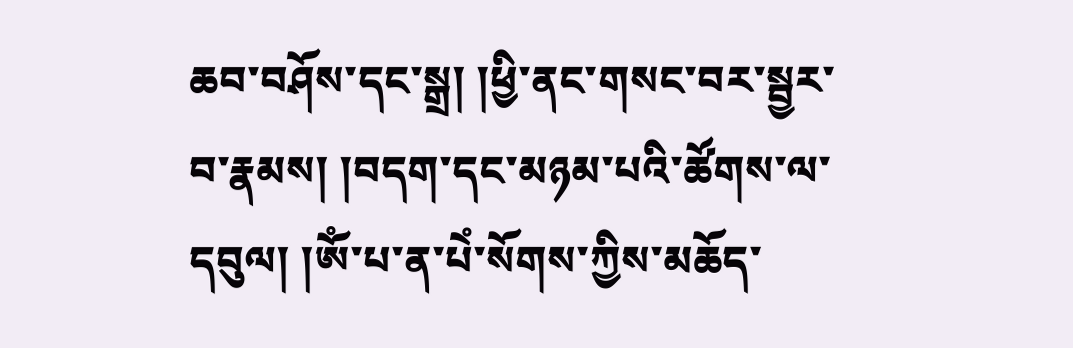ཆབ་བཤོས་དང་སྒྲ། །ཕྱི་ནང་གསང་བར་སྦྱར་བ་རྣམས། །བདག་དང་མཉམ་པའི་ཚོགས་ལ་དབུལ། །ༀ་པ་ན་པེཾ་སོགས་ཀྱིས་མཆོད་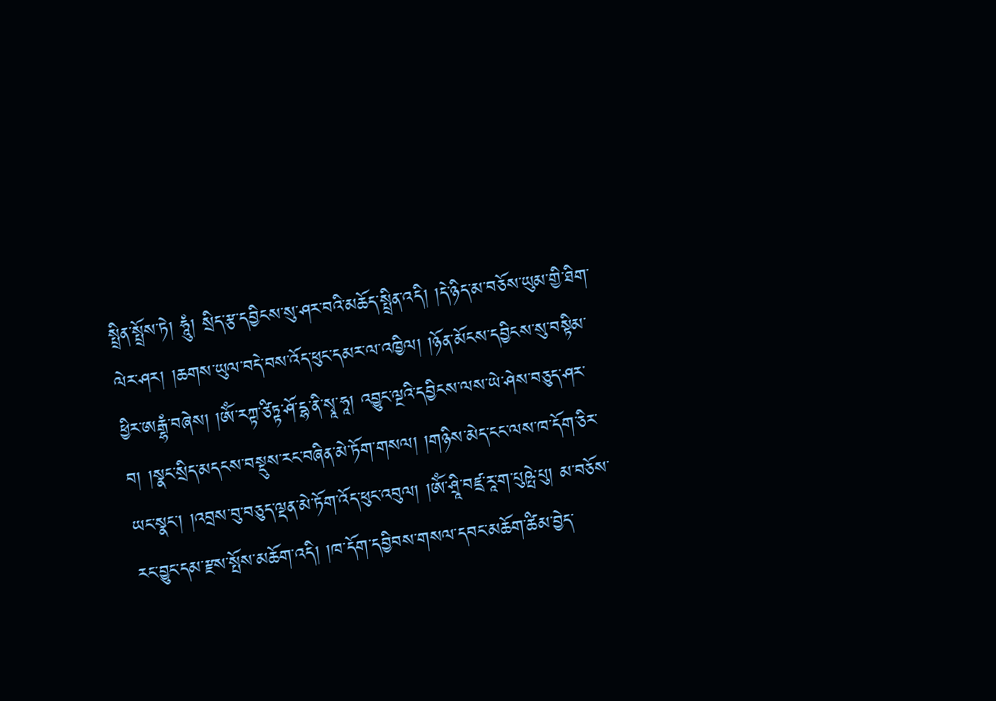སྤྲིན་སྤྲོས་ཏེ། ཧཱུཾ། སྲིད་རྩ་དབྱིངས་སུ་ཤར་བའི་མཆོད་སྤྲིན་འདི། །དེ་ཉིད་མ་བཅོས་ཡུམ་གྱི་ཐིག་ལེར་ཤར། །ཆགས་ཡུལ་བདེ་བས་འོད་ཕུང་དམར་ལ་འཁྱིལ། །ཉོན་མོངས་དབྱིངས་སུ་བསྟིམ་ཕྱིར་ཨརྒྷཾ་བཞེས། །ༀ་རཀྟ་ཙིཏྟ་ཤོ་དྷ་ནི་སྭཱ་ཧཱ། འབྱུང་ལྔའི་དབྱིངས་ལས་ཡེ་ཤེས་བཅུད་ཤར་བ། །སྣང་སྲིད་མདངས་བསྡུས་རང་བཞིན་མེ་ཏོག་གསལ། །གཉིས་མེད་ངང་ལས་ཁ་དོག་ཅིར་ཡང་སྣང་། །འབྲས་བུ་བཅུད་ལྡན་མེ་ཏོག་འོད་ཕུང་འབུལ། །ༀ་ཤྲཱི་བཛྲ་རཱ་ག་པུཥྤེ་པུ། མ་བཅོས་རང་བྱུང་དམ་རྫས་སྤོས་མཆོག་འདི། །ཁ་དོག་དབྱིབས་གསལ་དབང་མཆོག་ཚིམ་བྱེད་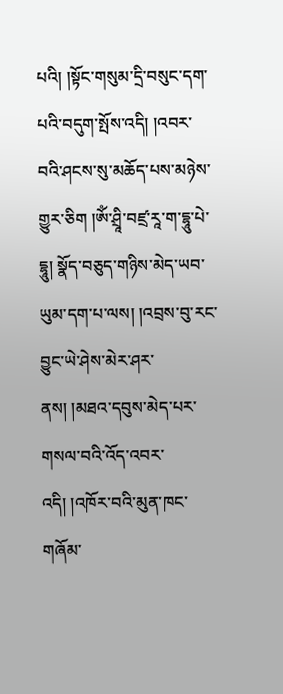པའི། །སྟོང་གསུམ་དྲི་བསུང་དག་པའི་བདུག་སྤོས་འདི། །འབར་བའི་ཤངས་སུ་མཆོད་པས་མཉེས་གྱུར་ཅིག །ༀ་ཤྲཱི་བཛྲ་རཱ་ག་དྷཱུ་པེ་དྷཱུ། སྣོད་བཅུད་གཉིས་མེད་ཡབ་ཡུམ་དག་པ་ལས། །འབྲས་བུ་རང་བྱུང་ཡེ་ཤེས་མེར་ཤར་ནས། །མཐའ་དབུས་མེད་པར་གསལ་བའི་འོད་འབར་འདི། །འཁོར་བའི་མུན་ཁང་གཞོམ་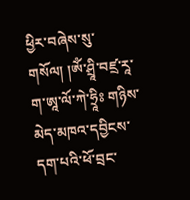ཕྱིར་བཞེས་སུ་གསོལ། །ༀ་ཤྲཱི་བཛྲ་རཱ་ག་ཨཱ་ལོ་ཀེ་ཧྲཱིཿ གཉིས་མེད་མཁའ་དབྱིངས་དག་པའི་ཕོ་བྲང་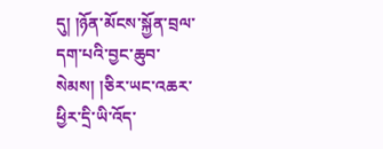དུ། །ཉོན་མོངས་སྐྱོན་བྲལ་དག་པའི་བྱང་ཆུབ་སེམས། །ཅིར་ཡང་འཆར་ཕྱིར་དྲི་ཡི་འོད་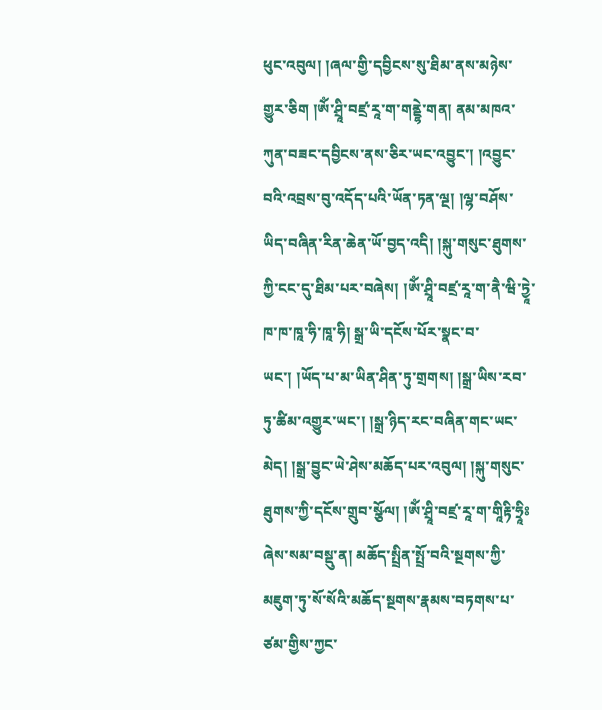ཕུང་འབུལ། །ཞལ་གྱི་དབྱིངས་སུ་ཐིམ་ནས་མཉེས་གྱུར་ཅིག །ༀ་ཤྲཱི་བཛྲ་རཱ་ག་གནྡྷེ་གན། ནམ་མཁའ་ཀུན་བཟང་དབྱིངས་ནས་ཅིར་ཡང་འབྱུང་། །འབྱུང་བའི་འབྲས་བུ་འདོད་པའི་ཡོན་ཏན་ལྔ། །ལྷ་བཤོས་ཡིད་བཞིན་རིན་ཆེན་ཡོ་བྱད་འདི། །སྐུ་གསུང་ཐུགས་ཀྱི་ངང་དུ་ཐིམ་པར་བཞེས། །ༀ་ཤྲཱི་བཛྲ་རཱ་ག་ནཻ་ཝི་ཏྱཱེ་ཁ་ཁ་ཁཱ་ཧི་ཁཱ་ཧི། སྒྲ་ཡི་དངོས་པོར་སྣང་བ་ཡང་། །ཡོད་པ་མ་ཡིན་ཤིན་ཏུ་གྲགས། །སྒྲ་ཡིས་རབ་ཏུ་ཚིམ་འགྱུར་ཡང་། །སྒྲ་ཉིད་རང་བཞིན་གང་ཡང་མེད། །སྒྲ་བྱུང་ཡེ་ཤེས་མཆོད་པར་འབུལ། །སྐུ་གསུང་ཐུགས་ཀྱི་དངོས་གྲུབ་སྩོལ། །ༀ་ཤྲཱི་བཛྲ་རཱ་ག་གཱིརྟི་ཧྲཱིཿ ཞེས་སམ་བསྡུ་ན། མཆོད་སྤྲིན་སྤྲོ་བའི་སྔགས་ཀྱི་མཇུག་ཏུ་སོ་སོའི་མཆོད་སྔགས་རྣམས་བཏགས་པ་ཙམ་གྱིས་ཀྱང་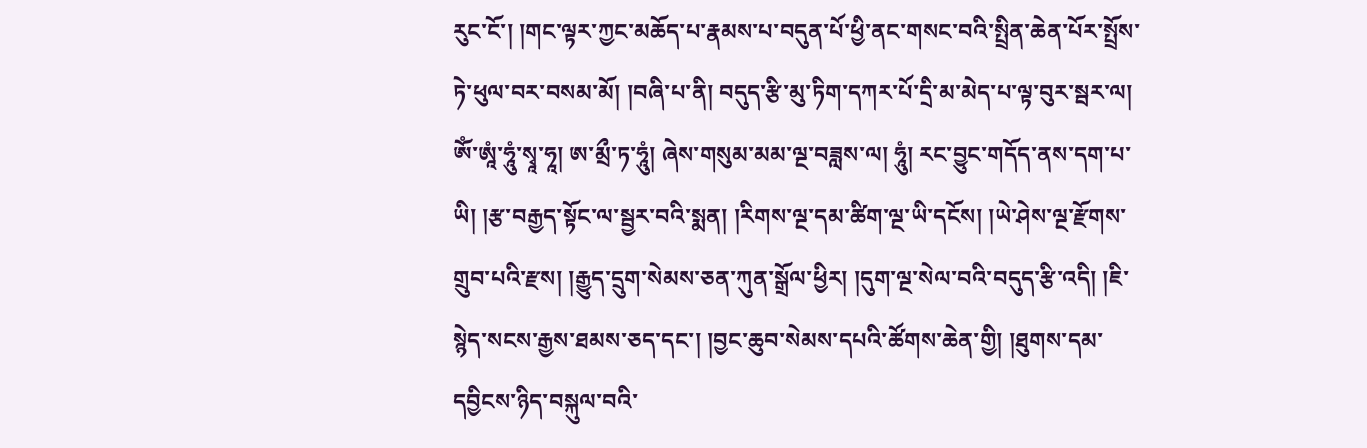རུང་ངོ་། །གང་ལྟར་ཀྱང་མཆོད་པ་རྣམས་པ་བདུན་པོ་ཕྱི་ནང་གསང་བའི་སྤྲིན་ཆེན་པོར་སྤྲོས་ཏེ་ཕུལ་བར་བསམ་མོ། །བཞི་པ་ནི། བདུད་རྩི་མུ་ཏིག་དཀར་པོ་དྲི་མ་མེད་པ་ལྟ་བུར་སྦར་ལ། ༀ་ཨཱཾ་ཧཱུཾ་སྭཱ་ཧཱ། ཨ་མྲྀ་ཏ་ཧཱུཾ། ཞེས་གསུམ་མམ་ལྔ་བཟླས་ལ། ཧཱུཾ། རང་བྱུང་གདོད་ནས་དག་པ་ཡི། །རྩ་བརྒྱད་སྟོང་ལ་སྦྱར་བའི་སྨན། །རིགས་ལྔ་དམ་ཚིག་ལྔ་ཡི་དངོས། །ཡེ་ཤེས་ལྔ་རྫོགས་གྲུབ་པའི་རྫས། །རྒྱུད་དྲུག་སེམས་ཅན་ཀུན་སྒྲོལ་ཕྱིར། །དུག་ལྔ་སེལ་བའི་བདུད་རྩི་འདི། །ཇི་སྙེད་སངས་རྒྱས་ཐམས་ཅད་དང་། །བྱང་ཆུབ་སེམས་དཔའི་ཚོགས་ཆེན་གྱི། །ཐུགས་དམ་དབྱིངས་ཉིད་བསྐུལ་བའི་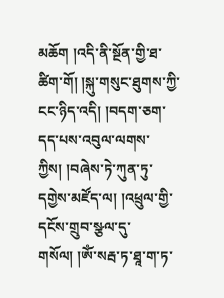མཆོག །འདི་ནི་སྔོན་གྱི་ཐ་ཚིག་གོ། །སྐུ་གསུང་ཐུགས་ཀྱི་ངང་ཉིད་འདི། །བདག་ཅག་དད་པས་འབུལ་ལགས་ཀྱིས། །བཞེས་ཏེ་ཀུན་ཏུ་དགྱེས་མཛོད་ལ། །འཕྲུལ་གྱི་དངོས་གྲུབ་སྩལ་དུ་གསོལ། །ༀ་སརྦ་ཏ་ཐཱ་ག་ཏ་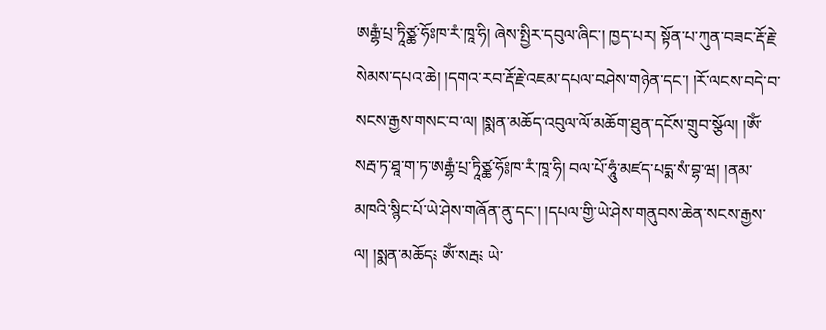ཨརྒྷཾ་པྲ་ཏཱིཙྪ་ཧོཿཁ་རཾ་ཁཱ་ཧི། ཞེས་སྤྱིར་དབུལ་ཞིང་། ཁྱད་པར། སྟོན་པ་ཀུན་བཟང་རྡོ་རྗེ་སེམས་དཔའ་ཆེ། །དགའ་རབ་རྡོ་རྗེ་འཇམ་དཔལ་བཤེས་གཉེན་དང་། །རོ་ལངས་བདེ་བ་སངས་རྒྱས་གསང་བ་ལ། །སྨན་མཆོད་འབུལ་ལོ་མཆོག་ཐུན་དངོས་གྲུབ་སྩོལ། །ༀ་སརྦ་ཏ་ཐཱ་ག་ཏ་ཨརྒྷཾ་པྲ་ཏཱིཙྪ་ཧོ༔ཁ་རཾ་ཁཱ་ཧི། བལ་པོ་ཧཱུཾ་མཛད་པདྨ་སཾ་བྷ་ཝ། །ནམ་མཁའི་སྙིང་པོ་ཡེ་ཤེས་གཞོན་ནུ་དང་། །དཔལ་གྱི་ཡེ་ཤེས་གནུབས་ཆེན་སངས་རྒྱས་ལ། །སྨན་མཆོད༴ ༀ་སརྦ༴ ཡེ་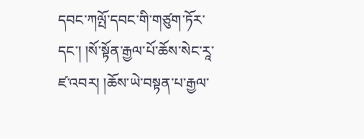དབང་ཀལྤོ་དབང་གི་གཙུག་ཏོར་དང་། །སོ་སྟོན་རྒྱལ་པོ་ཆོས་སེང་རཱ་ཛ་འབར། །ཆོས་ཡེ་བསྟན་པ་རྒྱལ་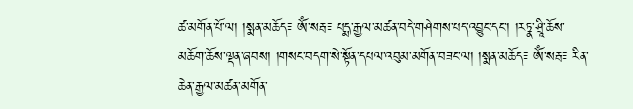ཚ་མགོན་པོ་ལ། །སྨན་མཆོད༴ ༀ་སརྦ༴ པདྨ་རྒྱལ་མཚན་བདེ་གཤེགས་པད་འབྱུང་དང་། །རཏྣ་ཤྲཱི་ཆོས་མཆོག་ཆོས་ལྡན་ཞབས། །གསང་བདག་སེ་སྟོན་དཔལ་འབུམ་མགོན་བཟང་ལ། །སྨན་མཆོད༴ ༀ་སརྦ༴ རིན་ཆེན་རྒྱལ་མཚན་མགོན་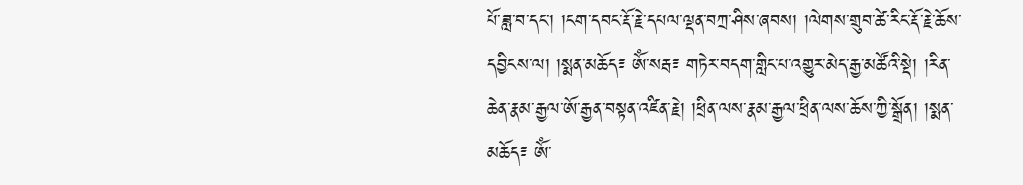པོ་ཟླ་བ་དང་། །ངག་དབང་རྡོ་རྗེ་དཔལ་ལྡན་བཀྲ་ཤིས་ཞབས། །ལེགས་གྲུབ་ཚེ་རིང་རྡོ་རྗེ་ཆོས་དབྱིངས་ལ། །སྨན་མཆོད༴ ༀ་སརྦ༴ གཏེར་བདག་གླིང་པ་འགྱུར་མེད་རྒྱ་མཚོའི་སྡེ། །རིན་ཆེན་རྣམ་རྒྱལ་ཨོ་རྒྱན་བསྟན་འཛིན་རྗེ། །ཕྲིན་ལས་རྣམ་རྒྱལ་ཕྲིན་ལས་ཆོས་ཀྱི་སྒྲོན། །སྨན་མཆོད༴ ༀ་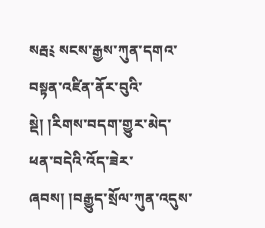སརྦ༴ སངས་རྒྱས་ཀུན་དགའ་བསྟན་འཛིན་ནོར་བུའི་སྡེ། །རིགས་བདག་གྱུར་མེད་ཕན་བདེའི་འོད་ཟེར་ཞབས། །བརྒྱུད་སྲོལ་ཀུན་འདུས་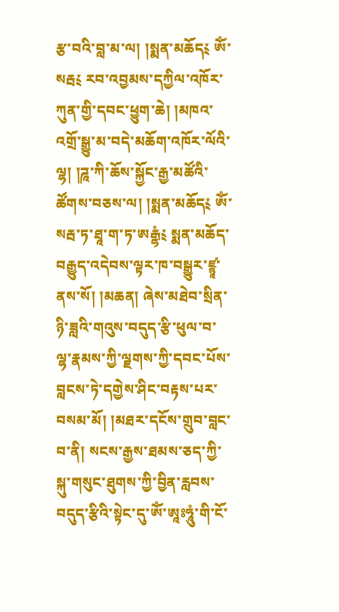རྩ་བའི་བླ་མ་ལ། །སྨན་མཆོད༴ ༀ་སརྦ༴ རབ་འབྱམས་དཀྱིལ་འཁོར་ཀུན་གྱི་དབང་ཕྱུག་ཆེ། །མཁའ་འགྲོ་སྒྱུ་མ་བདེ་མཆོག་འཁོར་ལོའི་ལྷ། །ཌཱ་ཀི་ཆོས་སྐྱོང་རྒྱ་མཚོའི་ཚོགས་བཅས་ལ། །སྨན་མཆོད༴ ༀ་སརྦ་ཏ་ཐཱ་ག་ཏ་ཨརྒྷཾ༴ སྨན་མཆོད་བརྒྱུད་འདེབས་ལྟར་ཁ་བསྒྱུར་ཛྙཱ་ནས་སོ། །མཆན། ཞེས་མཐེབ་སྲིན་ཉི་ཟླའི་གའུས་བདུད་རྩི་ཕུལ་བ་ལྷ་རྣམས་ཀྱི་ལྗགས་ཀྱི་དབང་པོས་བླངས་ཏེ་དགྱེས་ཤིང་བརྟས་པར་བསམ་མོ། །མཐར་དངོས་གྲུབ་བླང་བ་ནི། སངས་རྒྱས་ཐམས་ཅད་ཀྱི་སྐུ་གསུང་ཐུགས་ཀྱི་བྱིན་རླབས་བདུད་རྩིའི་སྟེང་དུ་ༀ་ཨཱཿཧཱུཾ་གི་ངོ་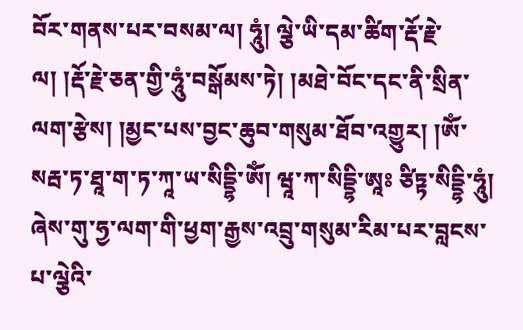བོར་གནས་པར་བསམ་ལ། ཧཱུཾ། ལྕེ་ཡི་དམ་ཚིག་རྡོ་རྗེ་ལ། །རྡོ་རྗེ་ཅན་གྱི་ཧཱུཾ་བསྒོམས་ཏེ། །མཐེ་བོང་དང་ནི་སྲིན་ལག་རྩེས། །མྱང་པས་བྱང་ཆུབ་གསུམ་ཐོབ་འགྱུར། །ༀ་སརྦ་ཏ་ཐཱ་ག་ཏ་ཀཱ་ཡ་སིདྡྷི་ༀ། ཝཱ་ཀ་སིདྡྷི་ཨཱཿ ཙིཏྟ་སིདྡྷི་ཧཱུཾ། ཞེས་གུ་ཧྱ་ལག་གི་ཕྱག་རྒྱས་འབྲུ་གསུམ་རིམ་པར་བླངས་པ་ལྕེའི་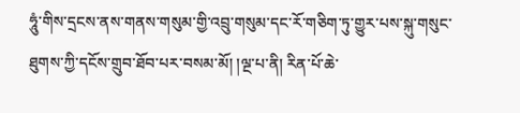ཧཱུཾ་གིས་དྲངས་ནས་གནས་གསུམ་གྱི་འབྲུ་གསུམ་དང་རོ་གཅིག་ཏུ་གྱུར་པས་སྐུ་གསུང་ཐུགས་ཀྱི་དངོས་གྲུབ་ཐོབ་པར་བསམ་མོ། །ལྔ་པ་ནི། རིན་པོ་ཆེ་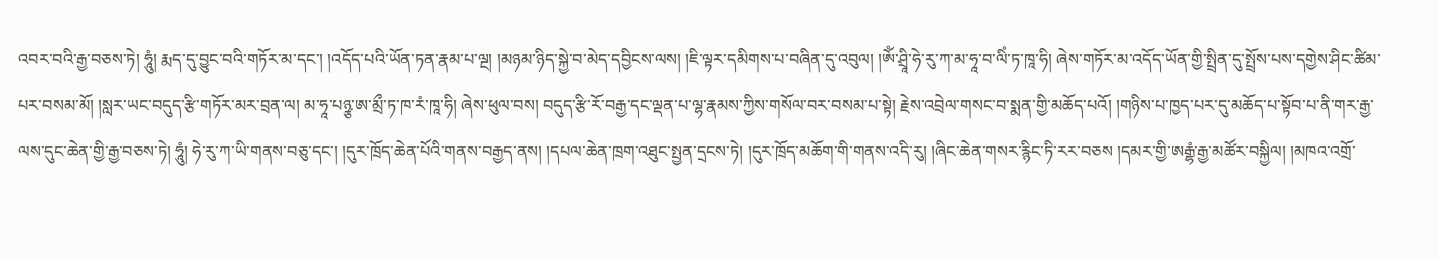འབར་བའི་རྒྱ་བཅས་ཏེ། ཧཱུཾ། རྨད་དུ་བྱུང་བའི་གཏོར་མ་དང་། །འདོད་པའི་ཡོན་ཏན་རྣམ་པ་ལྔ། །མཉམ་ཉིད་སྐྱེ་བ་མེད་དབྱིངས་ལས། །ཇི་ལྟར་དམིགས་པ་བཞིན་དུ་འབུལ། །ༀ་ཤྲཱི་ཧེ་རུ་ཀ་མ་ཧཱ་བ་ལིཾ་ཏ་ཁཱ་ཧི། ཞེས་གཏོར་མ་འདོད་ཡོན་གྱི་སྤྲིན་དུ་སྤྲོས་པས་དགྱེས་ཤིང་ཚིམ་པར་བསམ་མོ། །སླར་ཡང་བདུད་རྩི་གཏོར་མར་བྲན་ལ། མ་ཧཱ་པཉྩ་ཨ་མྲྀ་ཏ་ཁ་རཾ་ཁཱ་ཧི། ཞེས་ཕུལ་བས། བདུད་རྩི་རོ་བརྒྱ་དང་ལྡན་པ་ལྷ་རྣམས་ཀྱིས་གསོལ་བར་བསམ་པ་སྟེ། རྗེས་འབྲེལ་གསང་བ་སྨན་གྱི་མཆོད་པའོ། །གཉིས་པ་ཁྱད་པར་དུ་མཆོད་པ་སྟོབ་པ་ནི་གར་རྒྱ་ལས་དུང་ཆེན་གྱི་རྒྱ་བཅས་ཏེ། ཧཱུཾ། ཧེ་རུ་ཀ་ཡི་གནས་བཅུ་དང་། །དུར་ཁྲོད་ཆེན་པོའི་གནས་བརྒྱད་ནས། །དཔལ་ཆེན་ཁྲག་འཐུང་སྤྱན་དྲངས་ཏེ། །དུར་ཁྲོད་མཆོག་གི་གནས་འདི་རུ། །ཞིང་ཆེན་གསར་རྙིང་ཏི་རར་བཅས །དམར་གྱི་ཨརྒྷཾ་རྒྱ་མཚོར་བསྐྱིལ། །མཁའ་འགྲོ་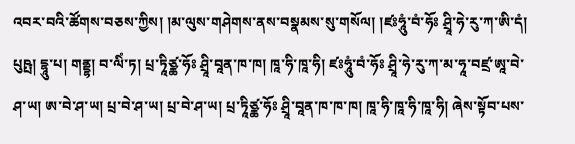འབར་བའི་ཚོགས་བཅས་ཀྱིས། །མ་ལུས་གཤེགས་ནས་བསྣམས་སུ་གསོལ། །ཛཿཧཱུཾ་བཾ་ཧོཿ ཤྲཱི་ཧེ་རུ་ཀ་ཨི་དཾ། པུཥྤ། དྷཱུ་པ། གནྡྷ། བ་ལིཾ་ཏ། པྲ་ཏཱིཙྪ་ཧོཿ ཤྲཱི་བཱན་ཁ་ཁ། ཁཱ་ཧི་ཁཱ་ཧི། ཛཿཧཱུཾ་བཾ་ཧོཿ ཤྲཱི་ཧེ་རུ་ཀ་མ་ཧཱ་བཛྲ་ཨཱ་བེ་ཤ་ཡ། ཨ་བེ་ཤ་ཡ། པྲ་བེ་ཤ་ཡ། པྲ་བེ་ཤ་ཡ། པྲ་ཏཱིཙྪ་ཧོཿ ཤྲཱི་བཱན་ཁ་ཁ་ཁ། ཁཱ་ཧི་ཁཱ་ཧི་ཁཱ་ཧི། ཞེས་སྟོབ་པས་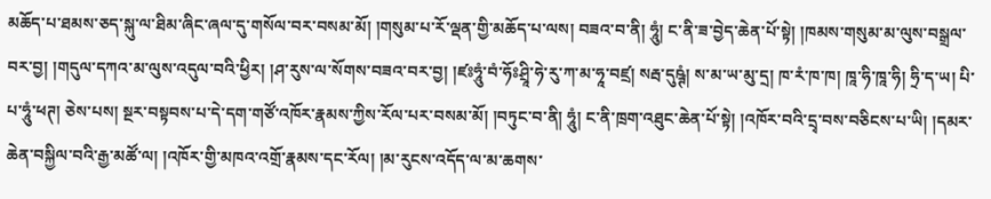མཆོད་པ་ཐམས་ཅད་སྐུ་ལ་ཐིམ་ཞིང་ཞལ་དུ་གསོལ་བར་བསམ་མོ། །གསུམ་པ་རོ་ལྡན་གྱི་མཆོད་པ་ལས། བཟའ་བ་ནི། ཧཱུཾ། ང་ནི་ཟ་བྱེད་ཆེན་པོ་སྟེ། །ཁམས་གསུམ་མ་ལུས་བསྒྲལ་བར་བྱ། །གདུལ་དཀའ་མ་ལུས་འདུལ་བའི་ཕྱིར། །ཤ་རུས་ལ་སོགས་བཟའ་བར་བྱ། །ཛཿཧཱུཾ་བཾ་ཧོཿཤྲཱི་ཧེ་རུ་ཀ་མ་ཧཱ་བཛྲ། སརྦ་དུཥྚཾ། ས་མ་ཡ་མུ་དྲ། ཁ་རཾ་ཁ་ཁ། ཁཱ་ཧི་ཁཱ་ཧི། ཧྲི་ད་ཡ། པི་པ་ཧཱུཾ་ཕཊ། ཅེས་པས། སྔར་བསྟབས་པ་དེ་དག་གཙོ་འཁོར་རྣམས་ཀྱིས་རོལ་པར་བསམ་མོ། །བཏུང་བ་ནི། ཧཱུཾ། ང་ནི་ཁྲག་འཐུང་ཆེན་པོ་སྟེ། །འཁོར་བའི་དྲྭ་བས་བཅིངས་པ་ཡི། །དམར་ཆེན་བསྐྱིལ་བའི་རྒྱ་མཚོ་ལ། །འཁོར་གྱི་མཁའ་འགྲོ་རྣམས་དང་རོལ། །མ་རུངས་འདོད་ལ་མ་ཆགས་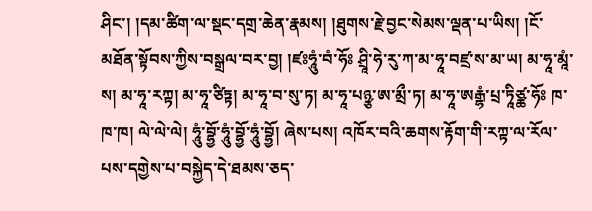ཤིང་། །དམ་ཚིག་ལ་སྡང་དགྲ་ཆེན་རྣམས། །ཐུགས་རྗེ་བྱང་སེམས་ལྡན་པ་ཡིས། །ངོ་མཐོན་སྟོབས་ཀྱིས་བསྒྲལ་བར་བྱ། །ཛཿཧཱུཾ་བཾ་ཧོཿ ཤྲཱི་ཧེ་རུ་ཀ་མ་ཧཱ་བཛྲ་ས་མ་ཡ། མ་ཧཱ་མཱཾ་ས། མ་ཧཱ་རཀྟ། མ་ཧཱ་ཙིཏྟ། མ་ཧཱ་བ་སུ་ཏ། མ་ཧཱ་པཉྩ་ཨ་མྲྀ་ཏ། མ་ཧཱ་ཨརྒྷཾ་པྲ་ཏཱིཙྪ་ཧོཿ ཁ་ཁ་ཁ། ལེ་ལེ་ལེ། ཧཱུཾ་བྷྱོ་ཧཱུཾ་བྷྱོ་ཧཱུཾ་བྷྱོ། ཞེས་པས། འཁོར་བའི་ཆགས་རྟོག་གི་རཀྟ་ལ་རོལ་པས་དགྱེས་པ་བསྐྱེད་དེ་ཐམས་ཅད་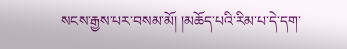སངས་རྒྱས་པར་བསམ་མོ། །མཆོད་པའི་རིམ་པ་དེ་དག་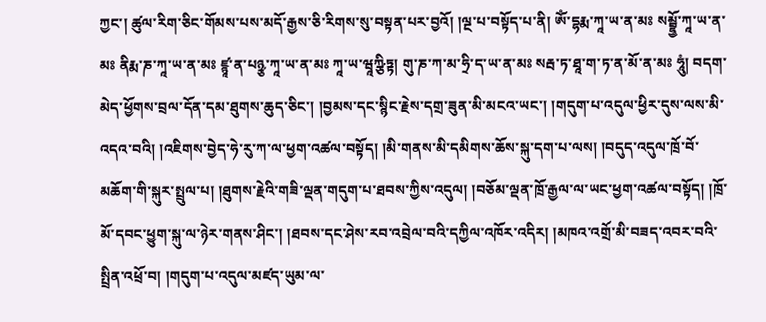ཀྱང་། ཚུལ་རིག་ཅིང་གོམས་པས་མདོ་རྒྱས་ཅི་རིགས་སུ་བསྟན་པར་བྱའོ། །ལྔ་པ་བསྟོད་པ་ནི། ༀ་དྷརྨ་ཀཱ་ཡ་ན་མཿ སམྦྷྱོ་ཀཱ་ཡ་ན་མཿ ནིརྨ་ཎ་ཀཱ་ཡ་ན་མཿ ཛྙཱ་ན་པཉྩ་ཀཱ་ཡ་ན་མཿ ཀཱ་ཡ་ཝཱཀྩིཏྟ། གུ་ཎ་ཀ་མ་ཧྲི་ད་ཡ་ན་མཿ སརྦ་ཏ་ཐཱ་ག་ཏ་ན་མོ་ན་མཿ ཧཱུཾ། བདག་མེད་ཕྱོགས་བྲལ་དོན་དམ་ཐུགས་ཆུད་ཅིང་། །བྱམས་དང་སྙིང་རྗེས་དགྲ་ཟུན་མི་མངའ་ཡང་། །གདུག་པ་འདུལ་ཕྱིར་དུས་ལས་མི་འདའ་བའི། །འཇིགས་བྱེད་ཧེ་རུ་ཀ་ལ་ཕྱག་འཚལ་བསྟོད། །མི་གནས་མི་དམིགས་ཆོས་སྐུ་དག་པ་ལས། །བདུད་འདུལ་ཁྲོ་བོ་མཆོག་གི་སྐུར་སྤྲུལ་པ། །ཐུགས་རྗེའི་གཟི་ལྡན་གདུག་པ་ཐབས་ཀྱིས་འདུལ། །བཅོམ་ལྡན་ཁྲོ་རྒྱལ་ལ་ཡང་ཕྱག་འཚལ་བསྟོད། །ཁྲོ་མོ་དབང་ཕྱུག་སྐུ་ལ་ཉེར་གནས་ཤིང་། །ཐབས་དང་ཤེས་རབ་འབྲེལ་བའི་དཀྱིལ་འཁོར་འདིར། །མཁའ་འགྲོ་མི་བཟད་འབར་བའི་སྤྲིན་འཕྲོ་བ། །གདུག་པ་འདུལ་མཛད་ཡུམ་ལ་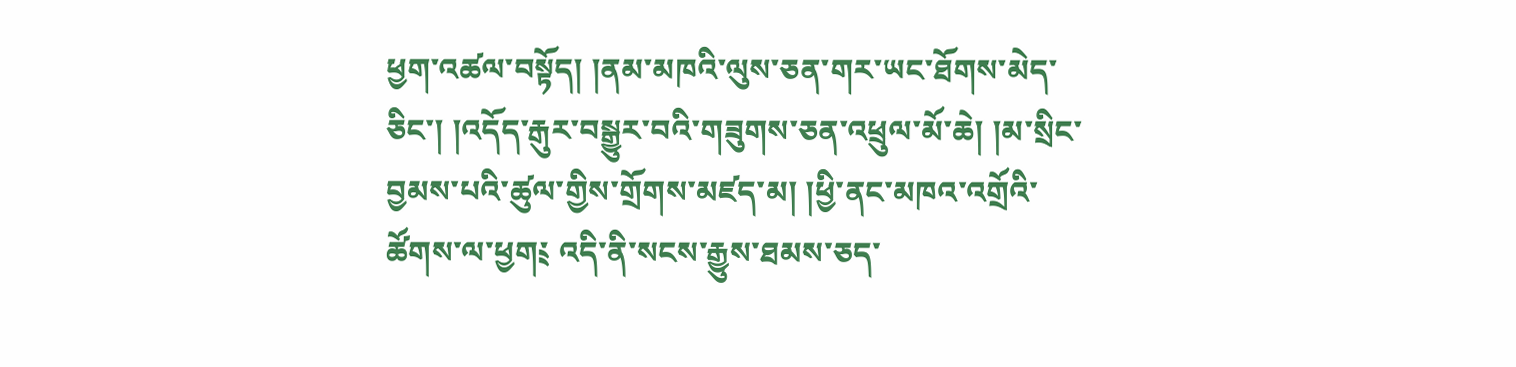ཕྱག་འཚལ་བསྟོད། །ནམ་མཁའི་ལུས་ཅན་གར་ཡང་ཐོགས་མེད་ཅིང་། །འདོད་རྒུར་བསྒྱུར་བའི་གཟུགས་ཅན་འཕྲུལ་མོ་ཆེ། །མ་སྲིང་བྱམས་པའི་ཚུལ་གྱིས་གྲོགས་མཛད་མ། །ཕྱི་ནང་མཁའ་འགྲོའི་ཚོགས་ལ་ཕྱག༴ འདི་ནི་སངས་རྒྱུས་ཐམས་ཅད་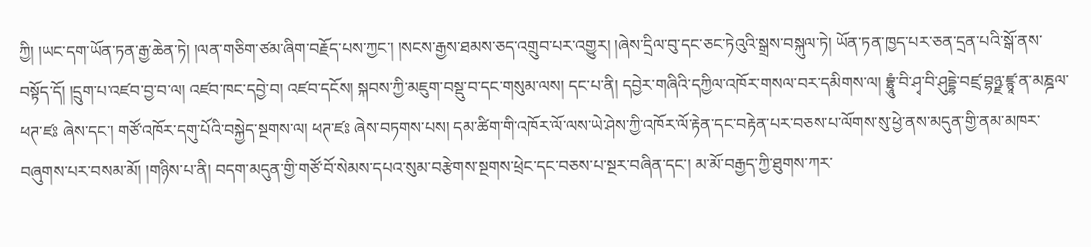ཀྱི། །ཡང་དག་ཡོན་ཏན་རྒྱ་ཆེན་ཏེ། །ལན་གཅིག་ཙམ་ཞིག་བརྗོད་པས་ཀྱང་། །སངས་རྒྱས་ཐམས་ཅད་འགྲུབ་པར་འགྱུར། །ཞེས་དྲིལ་བུ་དང་ཅང་ཏེའུའི་སྒྲས་བསྐུལ་ཏེ། ཡོན་ཏན་ཁྱད་པར་ཅན་དྲན་པའི་སྒོ་ནས་བསྟོད་དོ། །དྲུག་པ་འཛབ་བྱ་བ་ལ། འཛབ་ཁང་དབྱེ་བ། འཛབ་དངོས། སྐབས་ཀྱི་མཇུག་བསྡུ་བ་དང་གསུམ་ལས། དང་པ་ནི། དབྱེར་གཞིའི་དཀྱིལ་འཁོར་གསལ་བར་དམིགས་ལ། བྷྲཱུཾ་བི་ཤྭ་བི་ཤུདྡྷེ་བཛྲ་བྷཉྫ་ཛྙཱ་ན་མཎྜལ་ཕཊ་ཛཿ ཞེས་དང་། གཙོ་འཁོར་དགུ་པོའི་བསྐྱེད་སྔགས་ལ། ཕཊ་ཛཿ ཞེས་བཏགས་པས། དམ་ཚིག་གི་འཁོར་ལོ་ལས་ཡེ་ཤེས་ཀྱི་འཁོར་ལོ་རྟེན་དང་བརྟེན་པར་བཅས་པ་ལོགས་སུ་ཕྱེ་ནས་མདུན་གྱི་ནམ་མཁར་བཞུགས་པར་བསམ་མོ། །གཉིས་པ་ནི། བདག་མདུན་གྱི་གཙོ་བོ་སེམས་དཔའ་སུམ་བརྩེགས་སྔགས་ཕྲེང་དང་བཅས་པ་སྔར་བཞིན་དང་། མ་མོ་བརྒྱད་ཀྱི་ཐུགས་ཀར་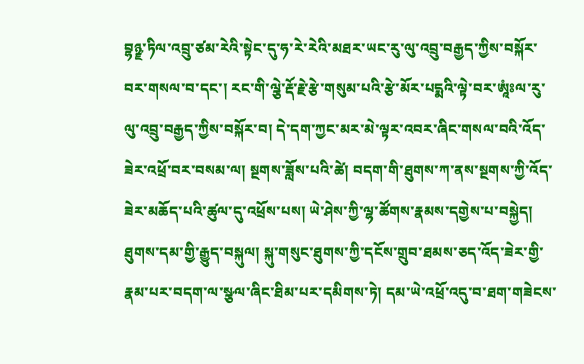བྷཉྫ་ཏིལ་འབྲུ་ཙམ་རེའི་སྟེང་དུ་ཧ་རེ་རེའི་མཐར་ཡང་རུ་ལུ་འབྲུ་བརྒྱད་ཀྱིས་བསྐོར་བར་གསལ་བ་དང་། རང་གི་ལྕེ་རྡོ་རྗེ་རྩེ་གསུམ་པའི་རྩེ་མོར་པདྨའི་ལྟེ་བར་ཨཱཾཿལ་རུ་ལུ་འབྲུ་བརྒྱད་ཀྱིས་བསྐོར་བ། དེ་དག་ཀྱང་མར་མེ་ལྟར་འབར་ཞིང་གསལ་བའི་འོད་ཟེར་འཕྲོ་བར་བསམ་ལ། སྔགས་ཟློས་པའི་ཚེ། བདག་གི་ཐུགས་ཀ་ནས་སྔགས་ཀྱི་འོད་ཟེར་མཆོད་པའི་ཚུལ་དུ་འཕྲོས་པས། ཡེ་ཤེས་ཀྱི་ལྷ་ཚོགས་རྣམས་དགྱེས་པ་བསྐྱེད། ཐུགས་དམ་གྱི་རྒྱུད་བསྐུལ། སྐུ་གསུང་ཐུགས་ཀྱི་དངོས་གྲུབ་ཐམས་ཅད་འོད་ཟེར་གྱི་རྣམ་པར་བདག་ལ་སྩལ་ཞིང་ཐིམ་པར་དམིགས་ཏེ། དམ་ཡེ་འཕྲོ་འདུ་བ་ཐག་གཟེངས་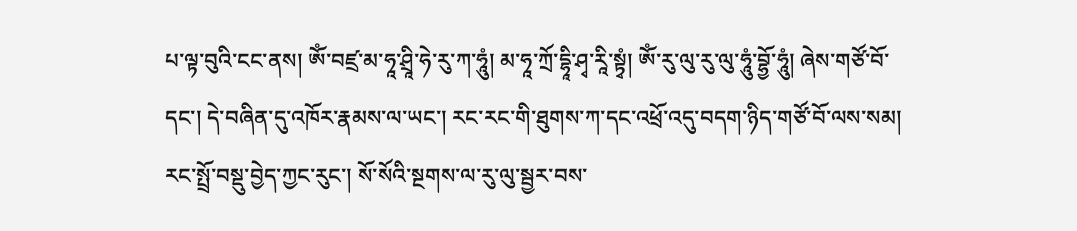པ་ལྟ་བུའི་ངང་ནས། ༀ་བཛྲ་མ་ཧཱ་ཤྲཱི་ཧེ་རུ་ཀ་ཧཱུཾ། མ་ཧཱ་ཀྲོ་དྷཱི་ཤྭ་རཱི་སྟྭཾ། ༀ་རུ་ལུ་རུ་ལུ་ཧཱུཾ་བྷྱོ་ཧཱུཾ། ཞེས་གཙོ་བོ་དང་། དེ་བཞིན་དུ་འཁོར་རྣམས་ལ་ཡང་། རང་རང་གི་ཐུགས་ཀ་དང་འཕྲོ་འདུ་བདག་ཉིད་གཙོ་བོ་ལས་སམ། རང་སྤྲོ་བསྡུ་བྱེད་ཀྱང་རུང་། སོ་སོའི་སྔགས་ལ་རུ་ལུ་སྦྱར་བས་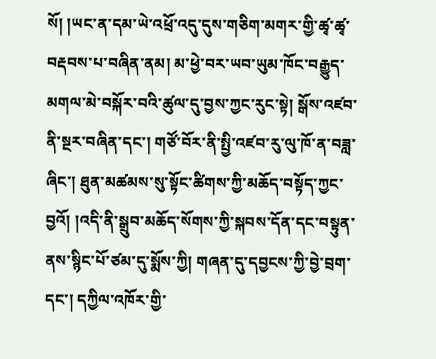སོ། །ཡང་ན་དམ་ཡེ་འཕྲོ་འདུ་དུས་གཅིག་མགར་གྱི་ཚྭ་ཚྭ་བརྡབས་པ་བཞིན་ནམ། མ་ཕྱེ་བར་ཡབ་ཡུམ་ཁོང་བརྒྱུད་མགལ་མེ་བསྐོར་བའི་ཚུལ་དུ་བྱས་ཀྱང་རུང་སྟེ། སྒོས་འཛབ་ནི་སྔར་བཞིན་དང་། གཙོ་བོར་ནི་སྤྱི་འཛབ་རུ་ལུ་ཁོ་ན་བཟླ་ཞིང་། ཐུན་མཚམས་སུ་སྟོང་ཚིགས་ཀྱི་མཆོད་བསྟོད་ཀྱང་བྱའོ། །འདི་ནི་སྒྲུབ་མཆོད་སོགས་ཀྱི་སྐབས་དོན་དང་བསྟུན་ནས་སྙིང་པོ་ཙམ་དུ་སྨོས་ཀྱི། གཞན་དུ་དབྱངས་ཀྱི་བྱེ་བྲག་དང་། དཀྱིལ་འཁོར་གྱི་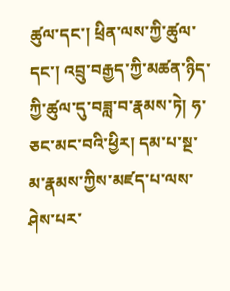ཚུལ་དང་། ཕྲིན་ལས་ཀྱི་ཚུལ་དང་། འབྲུ་བརྒྱད་ཀྱི་མཚན་ཉིད་ཀྱི་ཚུལ་དུ་བཟླ་བ་རྣམས་ཏེ། ཧ་ཅང་མང་བའི་ཕྱིར། དམ་པ་སྔ་མ་རྣམས་ཀྱིས་མཛད་པ་ལས་ཤེས་པར་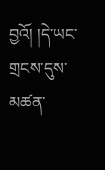བྱའོ། །དེ་ཡང་གྲངས་དུས་མཚན་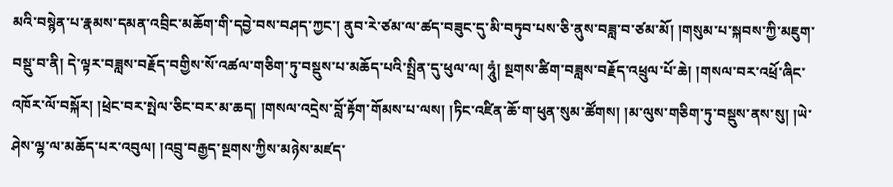མའི་བསྙེན་པ་རྣམས་དམན་འབྲིང་མཆོག་གི་དབྱེ་བས་བཤད་ཀྱང་། ནུབ་རེ་ཙམ་ལ་ཚད་བཟུང་དུ་མི་བཏུབ་པས་ཅི་ནུས་བཟླ་བ་ཙམ་མོ། །གསུམ་པ་སྐབས་ཀྱི་མཇུག་བསྡུ་བ་ནི། དེ་ལྟར་བཟླས་བརྗོད་བགྱིས་སོ་འཚལ་གཅིག་ཏུ་བསྡུས་པ་མཆོད་པའི་སྤྲིན་དུ་ཕུལ་ལ། ཧཱུཾ། སྔགས་ཚིག་བཟླས་བརྗོད་འཕྲུལ་པོ་ཆེ། །གསལ་བར་འཕྲོ་ཞིང་འཁོར་ལོ་བསྐོར། །ཕྲེང་བར་སྤེལ་ཅིང་བར་མ་ཆད། །གསལ་འདྲེས་བློ་རྟོག་གོམས་པ་ལས། །ཏིང་འཛིན་ཆོ་ག་ཕུན་སུམ་ཚོགས། །མ་ལུས་གཅིག་ཏུ་བསྡུས་ནས་སུ། །ཡེ་ཤེས་ལྷ་ལ་མཆོད་པར་འབུལ། །འབྲུ་བརྒྱད་སྔགས་ཀྱིས་མཉེས་མཛད་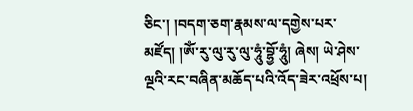ཅིང་། །བདག་ཅག་རྣམས་ལ་དགྱེས་པར་མཛོད། །ༀ་རུ་ལུ་རུ་ལུ་ཧཱུཾ་བྷྱོ་ཧཱུཾ། ཞེས། ཡེ་ཤེས་ལྔའི་རང་བཞིན་མཆོད་པའི་འོད་ཟེར་འཕྲོས་པ།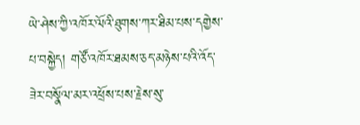ཡེ་ཤེས་ཀྱི་འཁོར་ལོའི་ཐུགས་ཀར་ཐིམ་པས་དགྱེས་པ་བསྐྱེད། གཙོ་འཁོར་ཐམས་ཅད་མཉེས་པའི་འོད་ཟེར་བསྣོལ་མར་འཕྲོས་པས་རྗེས་སུ་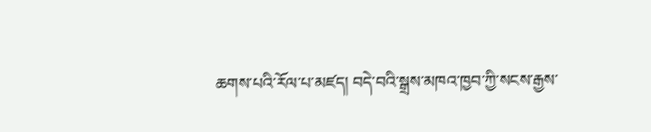ཆགས་པའི་རོལ་པ་མཛད། བདེ་བའི་སྒྲས་མཁའ་ཁྱབ་ཀྱི་སངས་རྒྱས་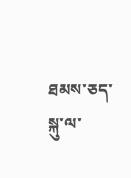ཐམས་ཅད་སྐུ་ལ་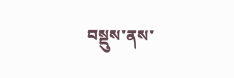བསྡུས་ནས་